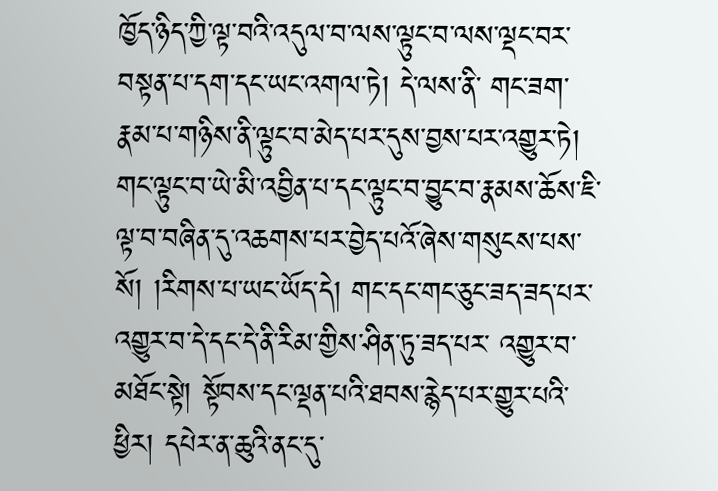ཁྱོད་ཉིད་ཀྱི་ལྟ་བའི་འདུལ་བ་ལས་ལྟུང་བ་ལས་ལྡང་བར་བསྟན་པ་དག་དང་ཡང་འགལ་ཏེ། དེ་ལས་ནི་ གང་ཟག་རྣམ་པ་གཉིས་ནི་ལྟུང་བ་མེད་པར་དུས་བྱས་པར་འགྱུར་ཏེ། གང་ལྟུང་བ་ཡེ་མི་འབྱིན་པ་དང་ལྟུང་བ་བྱུང་བ་རྣམས་ཆོས་ཇི་ལྟ་བ་བཞིན་དུ་འཆགས་པར་བྱེད་པའོ་ཞེས་གསུངས་པས་སོ། །རིགས་པ་ཡང་ཡོད་དེ། གང་དང་གང་ཅུང་ཟད་ཟད་པར་འགྱུར་བ་དེ་དང་དེ་ནི་རིམ་གྱིས་ཤིན་ཏུ་ཟད་པར་ འགྱུར་བ་མཐོང་སྟེ། སྟོབས་དང་ལྡན་པའི་ཐབས་རྙེད་པར་གྱུར་པའི་ཕྱིར། དཔེར་ན་ཆུའི་ནང་དུ་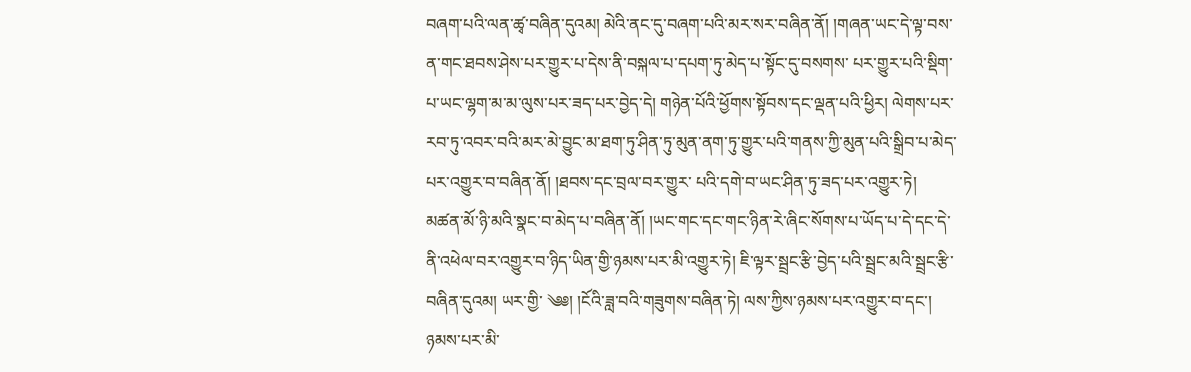བཞག་པའི་ལན་ཚྭ་བཞིན་དུའམ། མེའི་ནང་དུ་བཞག་པའི་མར་སར་བཞིན་ནོ། །གཞན་ཡང་དེ་ལྟ་བས་ན་གང་ཐབས་ཤེས་པར་གྱུར་པ་དེས་ནི་བསྐལ་པ་དཔག་ཏུ་མེད་པ་སྟོང་དུ་བསགས་ པར་གྱུར་པའི་སྡིག་པ་ཡང་ལྷག་མ་མ་ལུས་པར་ཟད་པར་བྱེད་དེ། གཉེན་པོའི་ཕྱོགས་སྟོབས་དང་ལྡན་པའི་ཕྱིར། ལེགས་པར་རབ་ཏུ་འབར་བའི་མར་མེ་བྱུང་མ་ཐག་ཏུ་ཤིན་ཏུ་མུན་ནག་ཏུ་གྱུར་པའི་གནས་ཀྱི་མུན་པའི་སྒྲིབ་པ་མེད་པར་འགྱུར་བ་བཞིན་ནོ། །ཐབས་དང་བྲལ་བར་གྱུར་ པའི་དགེ་བ་ཡང་ཤིན་ཏུ་ཟད་པར་འགྱུར་ཏེ། མཚན་མོ་ཉི་མའི་སྣང་བ་མེད་པ་བཞིན་ནོ། །ཡང་གང་དང་གང་ཉིན་རེ་ཞིང་སོགས་པ་ཡོད་པ་དེ་དང་དེ་ནི་འཕེལ་བར་འགྱུར་བ་ཉིད་ཡིན་གྱི་ཉམས་པར་མི་འགྱུར་ཏེ། ཇི་ལྟར་སྦྲང་རྩི་བྱེད་པའི་སྦྲང་མའི་སྦྲང་རྩི་བཞིན་དུའམ། ཡར་གྱི་ ༄༅། །ངོའི་ཟླ་བའི་གཟུགས་བཞིན་ཏེ། ལས་ཀྱིས་ཉམས་པར་འགྱུར་བ་དང་། ཉམས་པར་མི་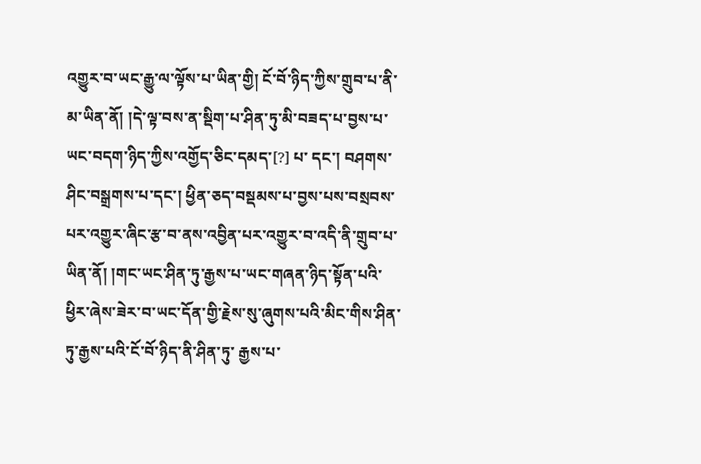འགྱུར་བ་ཡང་རྒྱུ་ལ་ལྟོས་པ་ཡིན་གྱི། ངོ་བོ་ཉིད་ཀྱིས་གྲུབ་པ་ནི་མ་ཡིན་ནོ། །དེ་ལྟ་བས་ན་སྡིག་པ་ཤིན་ཏུ་མི་བཟད་པ་བྱས་པ་ཡང་བདག་ཉིད་ཀྱིས་འགྱོད་ཅིང་དམད་[?] པ་ དང་། བཤགས་ཤིང་བསྒྲགས་པ་དང་། ཕྱིན་ཅད་བསྡམས་པ་བྱས་པས་བསྲབས་པར་འགྱུར་ཞིང་རྩ་བ་ནས་འབྱིན་པར་འགྱུར་བ་འདི་ནི་གྲུབ་པ་ཡིན་ནོ། །གང་ཡང་ཤིན་ཏུ་རྒྱས་པ་ཡང་གཞན་ཉིད་སྟོན་པའི་ཕྱིར་ཞེས་ཟེར་བ་ཡང་དོན་གྱི་རྗེས་སུ་ཞུགས་པའི་མིང་གིས་ཤིན་ཏུ་རྒྱས་པའི་ངོ་བོ་ཉིད་ནི་ཤིན་ཏུ་ རྒྱས་པ་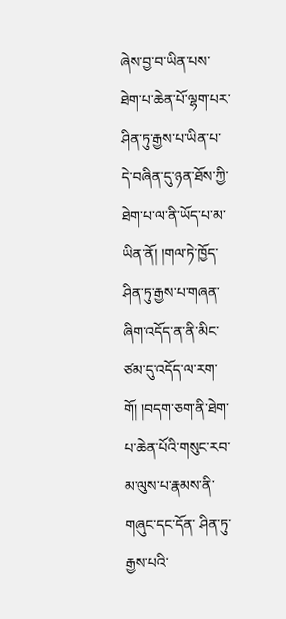ཞེས་བྱ་བ་ཡིན་པས་ཐེག་པ་ཆེན་པོ་ལྷག་པར་ཤིན་ཏུ་རྒྱས་པ་ཡིན་པ་དེ་བཞིན་དུ་ཉན་ཐོས་ཀྱི་ཐེག་པ་ལ་ནི་ཡོད་པ་མ་ཡིན་ནོ། །གལ་ཏེ་ཁྱོད་ཤིན་ཏུ་རྒྱས་པ་གཞན་ཞིག་འདོད་ན་ནི་མིང་ཙམ་དུ་འདོད་ལ་རག་གོ། །བདག་ཅག་ནི་ཐེག་པ་ཆེན་པོའི་གསུང་རབ་མ་ལུས་པ་རྣམས་ནི་གཞུང་དང་དོན་ ཤིན་ཏུ་རྒྱས་པའི་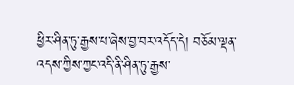ཕྱིར་ཤིན་ཏུ་རྒྱས་པ་ཞེས་བྱ་བར་འདོད་དེ། བཅོམ་ལྡན་འདས་ཀྱིས་ཀྱང་འདི་ནི་ཤིན་ཏུ་རྒྱས་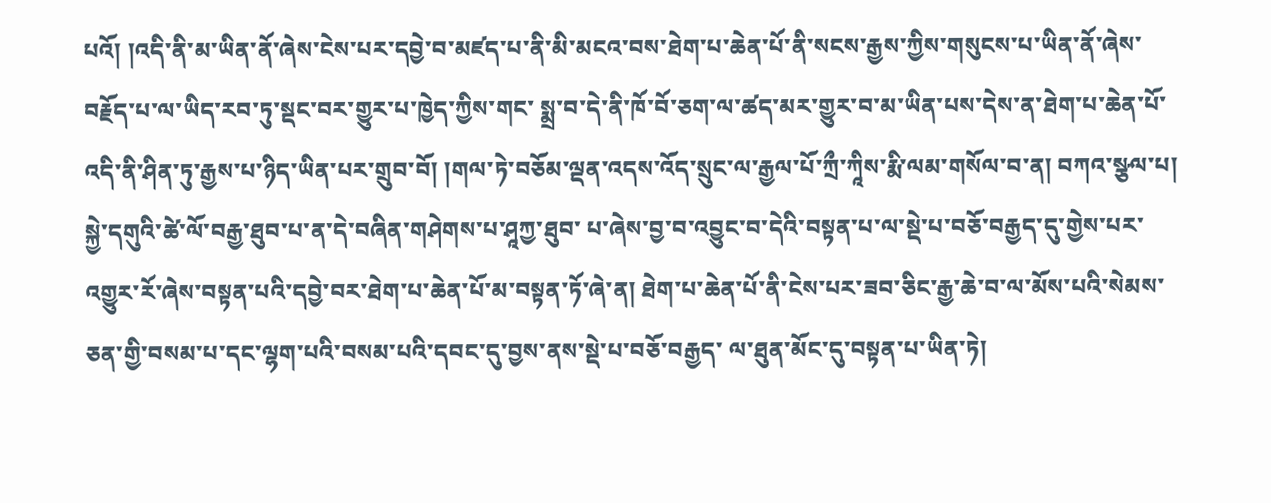པའོ། །འདི་ནི་མ་ཡིན་ནོ་ཞེས་ངེས་པར་དབྱེ་བ་མཛད་པ་ནི་མི་མངའ་བས་ཐེག་པ་ཆེན་པོ་ནི་སངས་རྒྱས་ཀྱིས་གསུངས་པ་ཡིན་ནོ་ཞེས་བརྗོད་པ་ལ་ཡིད་རབ་ཏུ་སྡང་བར་གྱུར་པ་ཁྱེད་ཀྱིས་གང་ སྨྲ་བ་དེ་ནི་ཁོ་བོ་ཅག་ལ་ཚད་མར་གྱུར་བ་མ་ཡིན་པས་དེས་ན་ཐེག་པ་ཆེན་པོ་འདི་ནི་ཤིན་ཏུ་རྒྱས་པ་ཉིད་ཡིན་པར་གྲུབ་བོ། །གལ་ཏེ་བཅོམ་ལྡན་འདས་འོད་སྲུང་ལ་རྒྱལ་པོ་ཀྲྀ་ཀཱིས་རྨི་ལམ་གསོལ་བ་ན། བཀའ་སྩལ་པ། སྐྱེ་དགུའི་ཚེ་ལོ་བརྒྱ་ཐུབ་པ་ན་དེ་བཞིན་གཤེགས་པ་ཤཱཀྱ་ཐུབ་ པ་ཞེས་བྱ་བ་འབྱུང་བ་དེའི་བསྟན་པ་ལ་སྡེ་པ་བཅོ་བརྒྱད་དུ་གྱེས་པར་འགྱུར་རོ་ཞེས་བསྟན་པའི་དབྱེ་བར་ཐེག་པ་ཆེན་པོ་མ་བསྟན་ཏོ་ཞེ་ན། ཐེག་པ་ཆེན་པོ་ནི་ངེས་པར་ཟབ་ཅིང་རྒྱ་ཆེ་བ་ལ་མོས་པའི་སེམས་ཅན་གྱི་བསམ་པ་དང་ལྷག་པའི་བསམ་པའི་དབང་དུ་བྱས་ནས་སྡེ་པ་བཅོ་བརྒྱད་ ལ་ཐུན་མོང་དུ་བསྟན་པ་ཡིན་ཏེ།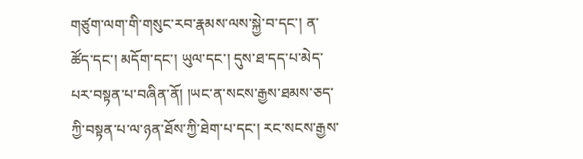གཙུག་ལག་གི་གསུང་རབ་རྣམས་ལས་སྐྱེ་བ་དང་། ན་ཚོད་དང་། མདོག་དང་། ཡུལ་དང་། དུས་ཐ་དད་པ་མེད་པར་བསྟན་པ་བཞིན་ནོ། །ཡང་ན་སངས་རྒྱས་ཐམས་ཅད་ཀྱི་བསྟན་པ་ལ་ཉན་ཐོས་ཀྱི་ཐེག་པ་དང་། རང་སངས་རྒྱས་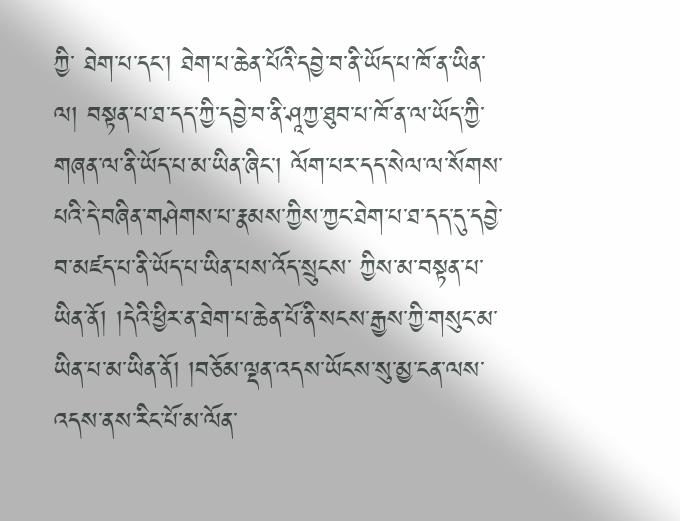ཀྱི་ ཐེག་པ་དང་། ཐེག་པ་ཆེན་པོའི་དབྱེ་བ་ནི་ཡོད་པ་ཁོ་ན་ཡིན་ལ། བསྟན་པ་ཐ་དད་ཀྱི་དབྱེ་བ་ནི་ཤཱཀྱ་ཐུབ་པ་ཁོ་ན་ལ་ཡོད་ཀྱི་གཞན་ལ་ནི་ཡོད་པ་མ་ཡིན་ཞིང་། ལོག་པར་དད་སེལ་ལ་སོགས་པའི་དེ་བཞིན་གཤེགས་པ་རྣམས་ཀྱིས་ཀྱང་ཐེག་པ་ཐ་དད་དུ་དབྱེ་བ་མཛད་པ་ནི་ཡོད་པ་ཡིན་པས་འོད་སྲུངས་ ཀྱིས་མ་བསྟན་པ་ཡིན་ནོ། །དེའི་ཕྱིར་ན་ཐེག་པ་ཆེན་པོ་ནི་སངས་རྒྱས་ཀྱི་གསུང་མ་ཡིན་པ་མ་ཡིན་ནོ། །བཅོམ་ལྡན་འདས་ཡོངས་སུ་མྱ་ངན་ལས་འདས་ནས་རིང་པོ་མ་ལོན་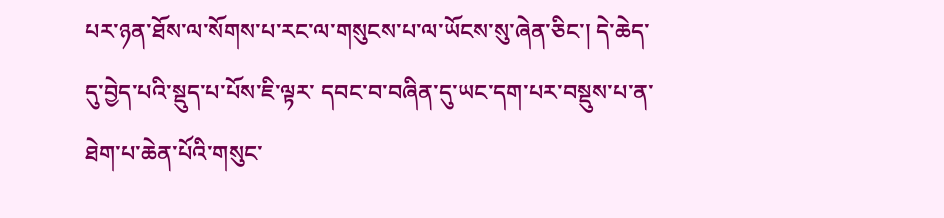པར་ཉན་ཐོས་ལ་སོགས་པ་རང་ལ་གསུངས་པ་ལ་ཡོངས་སུ་ཞེན་ཅིང་། དེ་ཆེད་དུ་བྱེད་པའི་སྡུད་པ་པོས་ཇི་ལྟར་ དབང་བ་བཞིན་དུ་ཡང་དག་པར་བསྡུས་པ་ན་ཐེག་པ་ཆེན་པོའི་གསུང་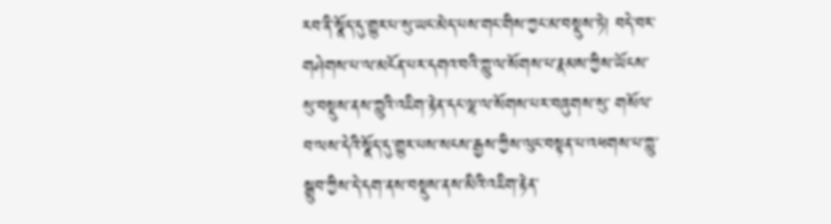རབ་ནི་སྣོད་དུ་གྱུར་པ་སུ་ཡང་མེད་པས་གང་གིས་ཀྱང་མ་བསྡུས་ཏེ། བདེ་བར་གཤེགས་པ་ལ་མངོན་པར་དགའ་བའི་ཀླུ་ལ་སོགས་པ་རྣམས་ཀྱིས་ཡོངས་སུ་བསྡུས་ནས་ཀླུའི་འཇིག་རྟེན་དང་ལྷ་ལ་སོགས་པར་བཞུགས་སུ་ གསོལ་བ་ལས་དེའི་སྣོད་དུ་གྱུར་པས་སངས་རྒྱས་ཀྱིས་ལུང་བསྟན་པ་འཕགས་པ་ཀླུ་སྒྲུབ་ཀྱིས་དེ་དག་ནས་བསྡུས་ནས་མིའི་འཇིག་རྟེན་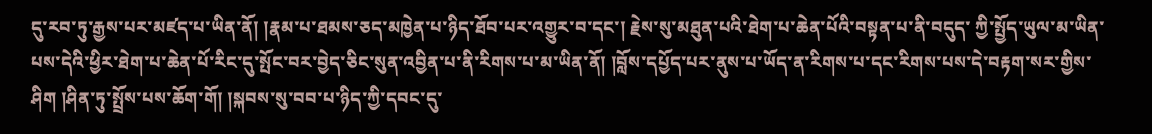དུ་རབ་ཏུ་རྒྱས་པར་མཛད་པ་ཡིན་ནོ། །རྣམ་པ་ཐམས་ཅད་མཁྱེན་པ་ཉིད་ཐོབ་པར་འགྱུར་བ་དང་། རྗེས་སུ་མཐུན་པའི་ཐེག་པ་ཆེན་པོའི་བསྟན་པ་ནི་བདུད་ ཀྱི་སྤྱོད་ཡུལ་མ་ཡིན་པས་དེའི་ཕྱིར་ཐེག་པ་ཆེན་པོ་རིང་དུ་སྤོང་བར་བྱེད་ཅིང་སུན་འབྱིན་པ་ནི་རིགས་པ་མ་ཡིན་ནོ། །བློས་དཔྱོད་པར་ནུས་པ་ཡོད་ན་རིགས་པ་དང་རིགས་པས་དེ་བརྟག་སར་གྱིས་ཤིག །ཤིན་ཏུ་སྤྲོས་པས་ཆོག་གོ། །སྐབས་སུ་བབ་པ་ཉིད་ཀྱི་དབང་དུ་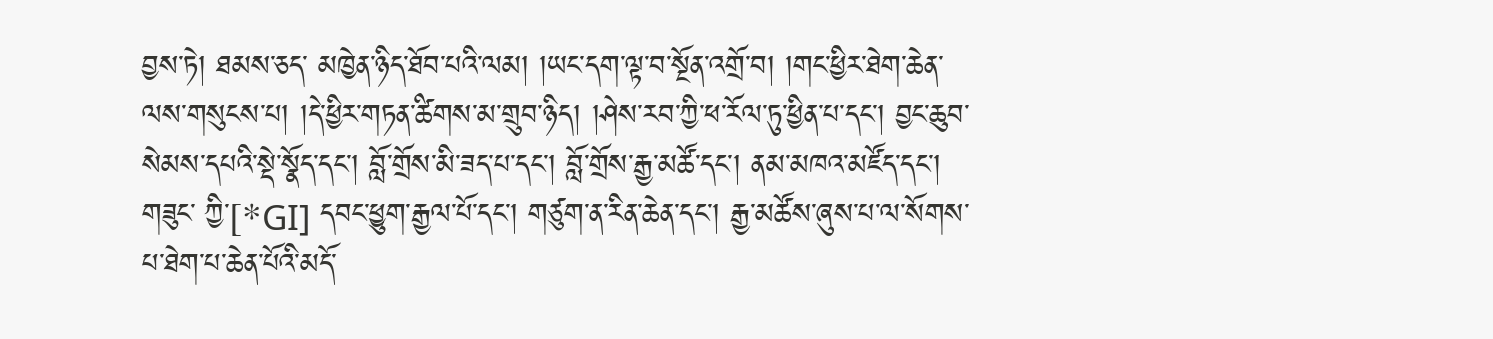བྱས་ཏེ། ཐམས་ཅད་ མཁྱེན་ཉིད་ཐོབ་པའི་ལམ། །ཡང་དག་ལྟ་བ་སྔོན་འགྲོ་བ། །གང་ཕྱིར་ཐེག་ཆེན་ལས་གསུངས་པ། །དེ་ཕྱིར་གཏན་ཚིགས་མ་གྲུབ་ཉིད། །ཤེས་རབ་ཀྱི་ཕ་རོལ་ཏུ་ཕྱིན་པ་དང་། བྱང་ཆུབ་སེམས་དཔའི་སྡེ་སྣོད་དང་། བློ་གྲོས་མི་ཟད་པ་དང་། བློ་གྲོས་རྒྱ་མཚོ་དང་། ནམ་མཁའ་མཛོད་དང་། གཟུང་ ཀྱི་[*GI] དབང་ཕྱུག་རྒྱལ་པོ་དང་། གཙུག་ན་རིན་ཆེན་དང་། རྒྱ་མཚོས་ཞུས་པ་ལ་སོགས་པ་ཐེག་པ་ཆེན་པོའི་མདོ་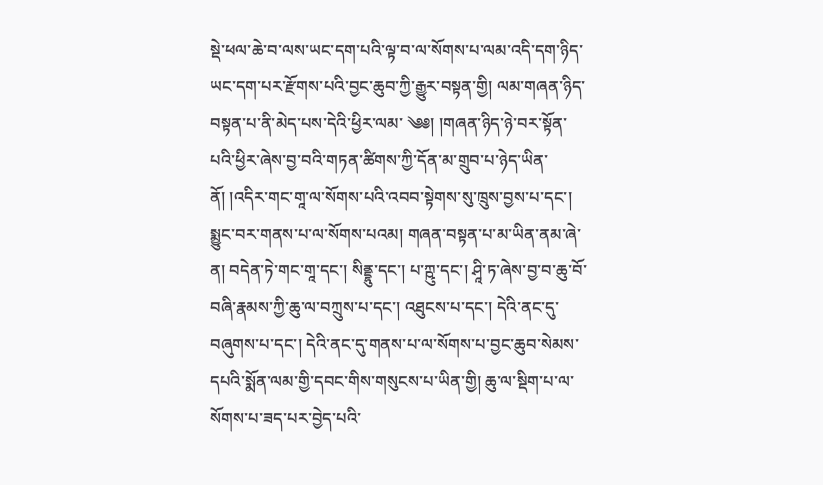སྡེ་ཕལ་ཆེ་བ་ལས་ཡང་དག་པའི་ལྟ་བ་ལ་སོགས་པ་ལམ་འདི་དག་ཉིད་ཡང་དག་པར་རྫོགས་པའི་བྱང་ཆུབ་ཀྱི་རྒྱུར་བསྟན་གྱི། ལམ་གཞན་ཉིད་བསྟན་པ་ནི་མེད་པས་དེའི་ཕྱིར་ལམ་ ༄༅། །གཞན་ཉིད་ཉེ་བར་སྟོན་པའི་ཕྱིར་ཞེས་བྱ་བའི་གཏན་ཚིགས་ཀྱི་དོན་མ་གྲུབ་པ་ཉེད་ཡིན་ནོ། །འདིར་གང་གཱ་ལ་སོགས་པའི་འབབ་སྟེགས་སུ་ཁྲུས་བྱས་པ་དང་། སྨྱུང་བར་གནས་པ་ལ་སོགས་པའམ། གཞན་བསྟན་པ་མ་ཡིན་ནམ་ཞེ་ན། བདེན་ཏེ་གང་གཱ་དང་། སིནྡྷུ་དང་། པ་ཀྵུ་དང་། ཤཱི་ཏ་ཞེས་བྱ་བ་ཆུ་བོ་བཞི་རྣམས་ཀྱི་ཆུ་ལ་བཀྲུས་པ་དང་། འཐུངས་པ་དང་། དེའི་ནང་དུ་བཞུགས་པ་དང་། དེའི་ནང་དུ་གནས་པ་ལ་སོགས་པ་བྱང་ཆུབ་སེམས་དཔའི་སྨོན་ལམ་གྱི་དབང་གིས་གསུངས་པ་ཡིན་གྱི། ཆུ་ལ་སྡིག་པ་ལ་སོགས་པ་ཟད་པར་བྱེད་པའི་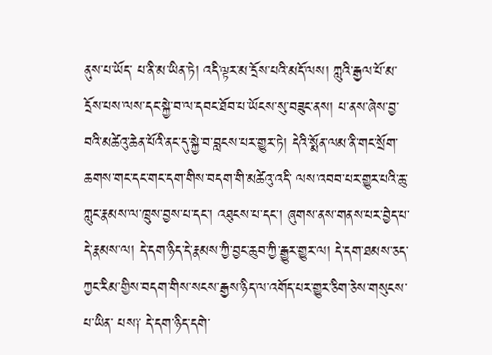ནུས་པ་ཡོད་ པ་ནི་མ་ཡིན་ཏེ། འདི་ལྟར་མ་དྲོས་པའི་མདོ་ལས། ཀླུའི་རྒྱལ་པོ་མ་དྲོས་པས་ལས་དང་སྐྱེ་བ་ལ་དབང་ཐོབ་པ་ཡོངས་སུ་བཟུང་ནས། པ་ནས་ཞེས་བྱ་བའི་མཚེའུ་ཆེན་པོའི་ནང་དུ་སྐྱེ་བ་བླངས་པར་གྱུར་ཏེ། དེའི་སྨོན་ལམ་ནི་གང་སྲོག་ཆགས་གང་དང་གང་དག་གིས་བདག་གི་མཚེའུ་འདི་ ལས་འབབ་པར་གྱུར་པའི་ཆུ་ཀླུང་རྣམས་ལ་ཁྲུས་བྱས་པ་དང་། འཐུངས་པ་དང་། ཞུགས་ནས་གནས་པར་བྱེད་པ་དེ་རྣམས་ལ། དེ་དག་ཉིད་དེ་རྣམས་ཀྱི་བྱང་ཆུབ་ཀྱི་རྒྱུར་གྱུར་ལ། དེ་དག་ཐམས་ཅད་ཀྱང་རིམ་གྱིས་བདག་གིས་སངས་རྒྱས་ཉིད་ལ་འགོད་པར་གྱུར་ཅིག་ཅེས་གསུངས་པ་ཡིན་ པས༑ དེ་དག་ཉིད་དགེ་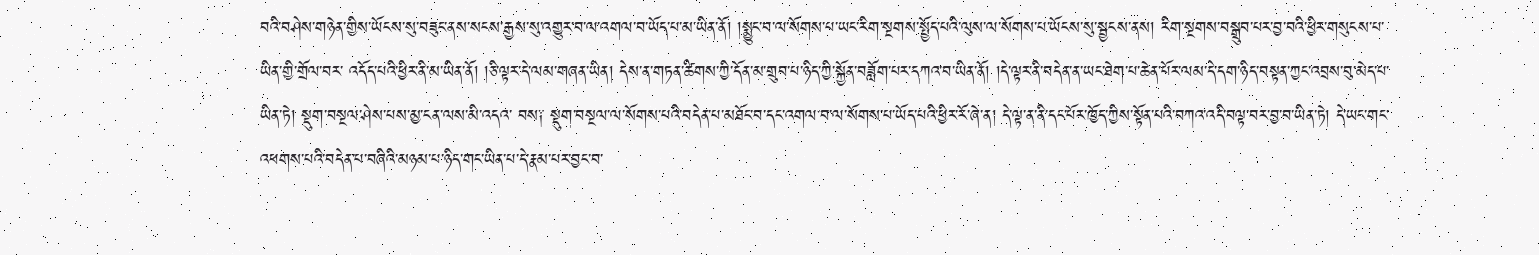བའི་བཤེས་གཉེན་གྱིས་ཡོངས་སུ་བཟུང་ནས་སངས་རྒྱས་སུ་འགྱུར་བ་ལ་འགལ་བ་ཡོད་པ་མ་ཡིན་ནོ། །སྨྱུང་བ་ལ་སོགས་པ་ཡང་རིག་སྔགས་སྤྱོད་པའི་ལུས་ལ་སོགས་པ་ཡོངས་སུ་སྦྱངས་ནས། རིག་སྔགས་བསྒྲུབ་པར་བྱ་བའི་ཕྱིར་གསུངས་པ་ཡིན་གྱི་གྲོལ་བར་ འདོད་པའི་ཕྱིར་ནི་མ་ཡིན་ནོ། །ཅི་ལྟར་དེ་ལམ་གཞན་ཡིན། དེས་ན་གཏན་ཚིགས་ཀྱི་དོན་མ་གྲུབ་པ་ཉིད་ཀྱི་སྐྱོན་བཟློག་པར་དཀའ་བ་ཡིན་ནོ། །དེ་ལྟར་ནི་བདེན་ན་ཡང་ཐེག་པ་ཆེན་པོར་ལམ་དེ་དག་ཉིད་བསྟན་ཀྱང་འབྲས་བུ་མེད་པ་ཡིན་ཏེ། སྡུག་བསྔལ་ཤེས་པས་མྱ་ངན་ལས་མི་འདའ་ བས༑ སྡུག་བསྔལ་ལ་སོགས་པའི་བདེན་པ་མཐོང་བ་དང་འགལ་བ་ལ་སོགས་པ་ཡོད་པའི་ཕྱིར་རོ་ཞེ་ན། དེ་ལྟ་ན་ནི་དང་པོར་ཁྱོད་ཀྱིས་སྟོན་པའི་བཀའ་འདི་བལྟ་བར་བྱ་བ་ཡིན་ཏེ། དེ་ཡང་གང་འཕགས་པའི་བདེན་པ་བཞིའི་མཉམ་པ་ཉིད་གང་ཡིན་པ་དེ་རྣམ་པར་བྱང་བ་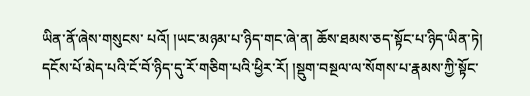ཡིན་ནོ་ཞེས་གསུངས་ པའོ། །ཡང་མཉམ་པ་ཉིད་གང་ཞེ་ན། ཆོས་ཐམས་ཅད་སྟོང་པ་ཉིད་ཡིན་ཏེ། དངོས་པོ་མེད་པའི་ངོ་བོ་ཉིད་དུ་རོ་གཅིག་པའི་ཕྱིར་རོ། །སྡུག་བསྔལ་ལ་སོགས་པ་རྣམས་ཀྱི་སྟོང་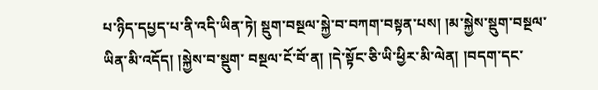པ་ཉིད་དཔྱད་པ་ནི་འདི་ཡིན་ཏེ། སྡུག་བསྔལ་སྐྱེ་བ་བཀག་བསྟན་པས། །མ་སྐྱེས་སྡུག་བསྔལ་ཡིན་མི་འདོད། །སྐྱེས་བ་སྡུག་ བསྔལ་ངོ་བོ་ན། །དེ་སྟོང་ཅི་ཡི་ཕྱིར་མི་ལེན། །བདག་དང་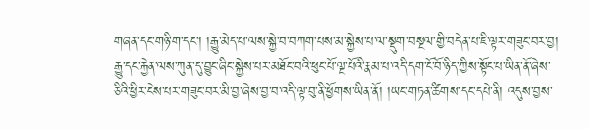གཞན་དང་གཉི་ག་དང་། །རྒྱུ་མེད་པ་ལས་སྐྱེ་བ་བཀག་པས་མ་སྐྱེས་པ་ལ་སྡུག་བསྔལ་གྱི་བདེན་པ་ཇི་ལྟར་གཟུང་བར་བྱ། རྒྱུ་དང་རྐྱེན་ལས་ཀུན་དུ་བྱུང་ཞིང་སྐྱེས་པར་མཐོང་བའི་ཕུང་པོ་ལྔ་པོའི་རྣམ་པ་འདི་དག་ངོ་བོ་ཉིད་ཀྱིས་སྟོང་པ་ཡིན་ནོ་ཞེས་ ཅིའི་ཕྱིར་ངེས་པར་གཟུང་བར་མི་བྱ་ཞེས་བྱ་བ་འདི་ལྟ་བུ་ནི་ཕྱོགས་ཡིན་ནོ། །ཡང་གཏན་ཚིགས་དང་དཔེ་ནི། འདུས་བྱས་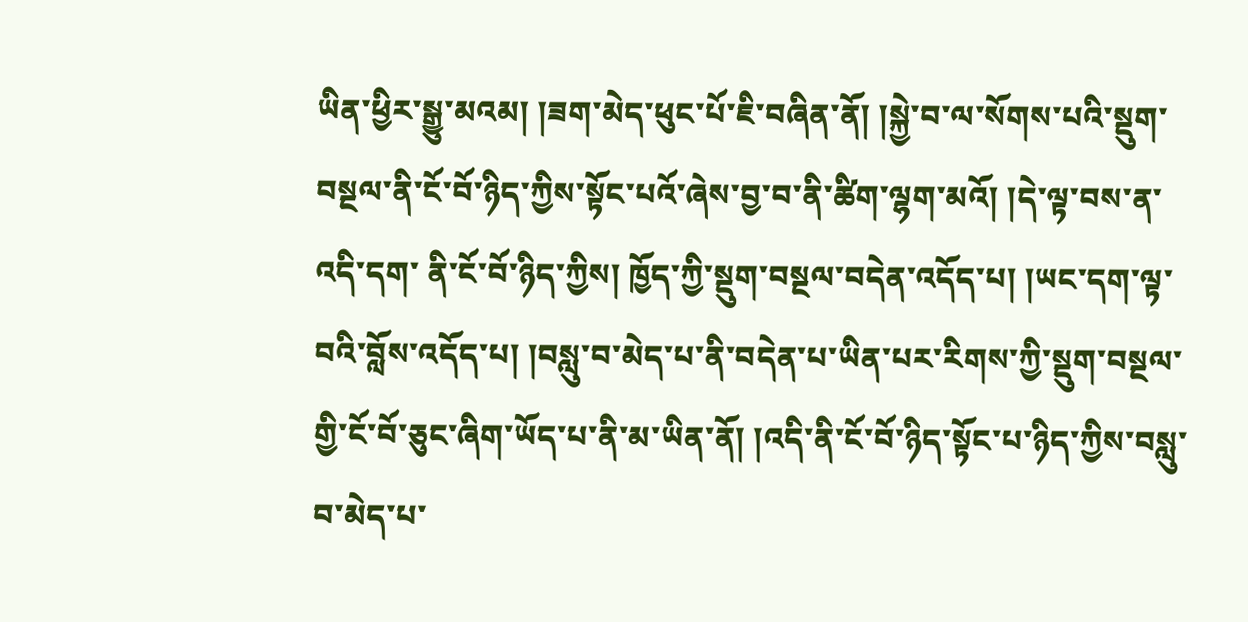ཡིན་ཕྱིར་སྒྱུ་མའམ། །ཟག་མེད་ཕུང་པོ་ཇི་བཞིན་ནོ། །སྐྱེ་བ་ལ་སོགས་པའི་སྡུག་བསྔལ་ནི་ངོ་བོ་ཉིད་ཀྱིས་སྟོང་པའོ་ཞེས་བྱ་བ་ནི་ཚིག་ལྷག་མའོ། །དེ་ལྟ་བས་ན་འདི་དག་ ནི་ངོ་བོ་ཉིད་ཀྱིས། ཁྱོད་ཀྱི་སྡུག་བསྔལ་བདེན་འདོད་པ། །ཡང་དག་ལྟ་བའི་བློས་འདོད་པ། །བསླུ་བ་མེད་པ་ནི་བདེན་པ་ཡིན་པར་རིགས་ཀྱི་སྡུག་བསྔལ་གྱི་ངོ་བོ་ཅུང་ཞིག་ཡོད་པ་ནི་མ་ཡིན་ནོ། །འདི་ནི་ངོ་བོ་ཉིད་སྟོང་པ་ཉིད་ཀྱིས་བསླུ་བ་མེད་པ་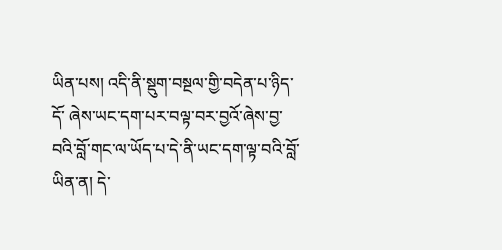ཡིན་པས། འདི་ནི་སྡུག་བསྔལ་གྱི་བདེན་པ་ཉིད་དོ་ ཞེས་ཡང་དག་པར་བལྟ་བར་བྱའོ་ཞེས་བྱ་བའི་བློ་གང་ལ་ཡོད་པ་དེ་ནི་ཡང་དག་ལྟ་བའི་བློ་ཡིན་ན། དེ་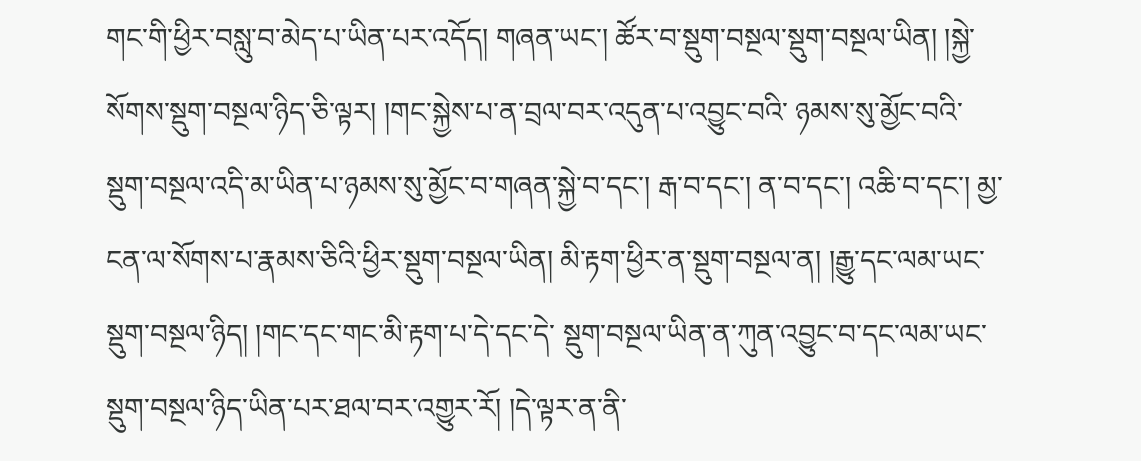གང་གི་ཕྱིར་བསླུ་བ་མེད་པ་ཡིན་པར་འདོད། གཞན་ཡང་། ཚོར་བ་སྡུག་བསྔལ་སྡུག་བསྔལ་ཡིན། །སྐྱེ་སོགས་སྡུག་བསྔལ་ཉིད་ཅི་ལྟར། །གང་སྐྱེས་པ་ན་བྲལ་བར་འདུན་པ་འབྱུང་བའི་ ཉམས་སུ་མྱོང་བའི་སྡུག་བསྔལ་འདི་མ་ཡིན་པ་ཉམས་སུ་མྱོང་བ་གཞན་སྐྱེ་བ་དང་། རྒ་བ་དང་། ན་བ་དང་། འཆི་བ་དང་། མྱ་ངན་ལ་སོགས་པ་རྣམས་ཅིའི་ཕྱིར་སྡུག་བསྔལ་ཡིན། མི་རྟག་ཕྱིར་ན་སྡུག་བསྔལ་ན། །རྒྱུ་དང་ལམ་ཡང་སྡུག་བསྔལ་ཉིད། །གང་དང་གང་མི་རྟག་པ་དེ་དང་དེ་ སྡུག་བསྔལ་ཡིན་ན་ཀུན་འབྱུང་བ་དང་ལམ་ཡང་སྡུག་བསྔལ་ཉིད་ཡིན་པར་ཐལ་བར་འགྱུར་རོ། །དེ་ལྟར་ན་ནི་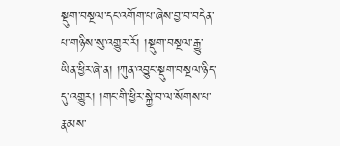སྡུག་བསྔལ་དང་འགོག་པ་ཞེས་བྱ་བ་བདེན་པ་གཉིས་སུ་འགྱུར་རོ། །སྡུག་བསྔལ་རྒྱུ་ཡིན་ཕྱིར་ཞེ་ན། །ཀུན་འབྱུང་སྡུག་བསྔལ་ཉིད་དུ་འགྱུར། །གང་གི་ཕྱིར་སྐྱེ་བ་ལ་སོགས་པ་རྣམས་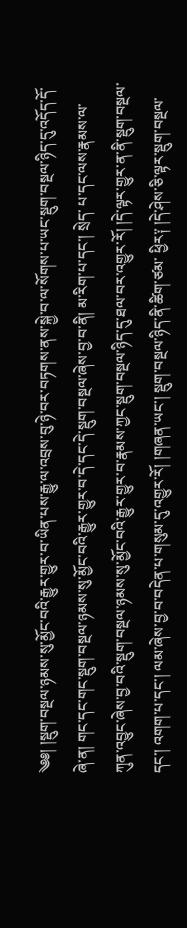༄༅། །སྡུག་བསྔལ་ཉམས་སུ་མྱོང་བའི་རྒྱུར་གྱུར་བ་ཡིན་པས་རྒྱུ་ལ་འབྲས་བུ་ཉེ་བར་བཏགས་ནས་སྐྱེ་བ་ལ་སོགས་པ་ཡང་སྡུག་བསྔལ་ཉིད་དུ་འདོད་དོ་ཞེ་ན། གང་དང་གང་སྡུག་བསྔལ་ཉམས་སུ་མྱོང་བའི་རྒྱུར་གྱུར་བ་དེ་དང་དེ་སྡུག་བསྔལ་ཞེས་བྱ་བ་ནི། མ་རིག་པ་དང་། སྲེད་ པ་དང་ལས་རྣམས་ལ་ཀུན་འབྱུང་ཞེས་བྱ་བའི་སྡུག་བསྔལ་ཉམས་སུ་མྱོང་བའི་རྒྱུར་གྱུར་བ་རྣམས་ཀྱང་སྡུག་བསྔལ་ཉིད་དུ་ཐལ་བར་འགྱུར་རོ། །དེ་ལྟར་གྱུར་ན་ནི་སྡུག་བསྔལ་དང་། འགག་པ་དང་། ལམ་ཞེས་བྱ་བ་བདེན་པ་གསུམ་དུ་འགྱུར་རོ། །གཞན་ཡང་། སྡུག་བསྔལ་ཉིད་ནི་ཚིག་ཙམ་ ཕྱིར༑ །དེ་ཤེས་ཅི་ལྟར་སྡུག་བསྔལ་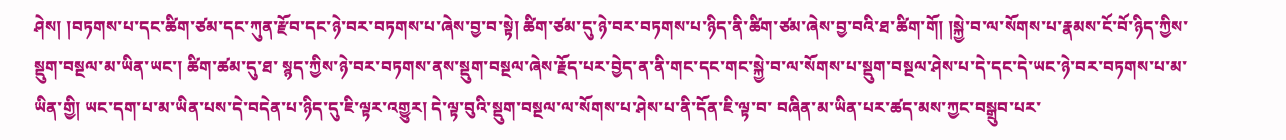ཤེས། །བཏགས་པ་དང་ཚིག་ཙམ་དང་ཀུན་རྫོབ་དང་ཉེ་བར་བཏགས་པ་ཞེས་བྱ་བ་སྟེ། ཚིག་ཙམ་དུ་ཉེ་བར་བཏགས་པ་ཉིད་ནི་ཚིག་ཙམ་ཞེས་བྱ་བའི་ཐ་ཚིག་གོ། །སྐྱེ་བ་ལ་སོགས་པ་རྣམས་ངོ་བོ་ཉིད་ཀྱིས་སྡུག་བསྔལ་མ་ཡིན་ཡང་། ཚིག་ཚམ་དུ་ཐ་ སྙད་ཀྱིས་ཉེ་བར་བཏགས་ནས་སྡུག་བསྔལ་ཞེས་རྗོད་པར་བྱེད་ན་ནི་གང་དང་གང་སྐྱེ་བ་ལ་སོགས་པ་སྡུག་བསྔལ་ཤེས་པ་དེ་དང་དེ་ཡང་ཉེ་བར་བཏགས་པ་མ་ཡིན་གྱི། ཡང་དག་པ་མ་ཡིན་པས་དེ་བདེན་པ་ཉིད་དུ་ཇི་ལྟར་འགྱུར། དེ་ལྟ་བུའི་སྡུག་བསྔལ་ལ་སོགས་པ་ཤེས་པ་ནི་དོན་ཇི་ལྟ་བ་ བཞིན་མ་ཡིན་པར་ཚད་མས་ཀྱང་བསྒྲུབ་པར་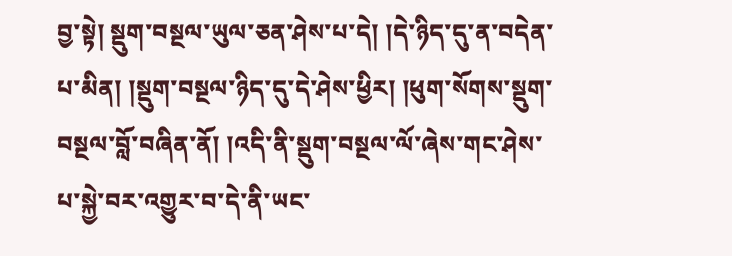བྱ་སྟེ། སྡུག་བསྔལ་ཡུལ་ཅན་ཤེས་པ་དེ། །དེ་ཉིད་དུ་ན་བདེན་པ་མིན། །སྡུག་བསྔལ་ཉིད་དུ་དེ་ཤེས་ཕྱིར། །ཕུག་སོགས་སྡུག་བསྔལ་བློ་བཞིན་ནོ། །འདི་ནི་སྡུག་བསྔལ་ལོ་ཞེས་གང་ཤེས་པ་སྐྱེ་བར་འགྱུར་བ་དེ་ནི་ཡང་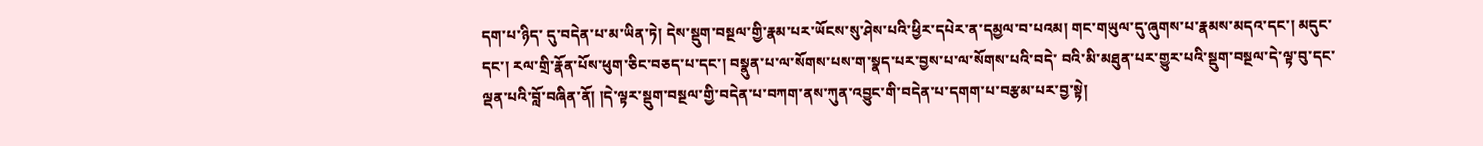དག་པ་ཉིད་ དུ་བདེན་པ་མ་ཡིན་ཏེ། དེས་སྡུག་བསྔལ་གྱི་རྣམ་པར་ཡོངས་སུ་ཤེས་པའི་ཕྱིར་དཔེར་ན་དམྱལ་བ་པའམ། གང་གཡུལ་དུ་ཞུགས་པ་རྣམས་མདའ་དང་། མདུང་དང་། རལ་གྲི་རྣོན་པོས་ཕུག་ཅིང་བཅད་པ་དང་། བསྣུན་པ་ལ་སོགས་པས་ག་སྣད་པར་བྱས་པ་ལ་སོགས་པའི་བདེ་ བའི་མི་མཐུན་པར་གྱུར་པའི་སྡུག་བསྔལ་དེ་ལྟ་བུ་དང་ལྡན་པའི་བློ་བཞིན་ནོ། །དེ་ལྟར་སྡུག་བསྔལ་གྱི་བདེན་པ་བཀག་ནས་ཀུན་འབྱུང་གི་བདེན་པ་དགག་པ་བརྩམ་པར་བྱ་སྟེ།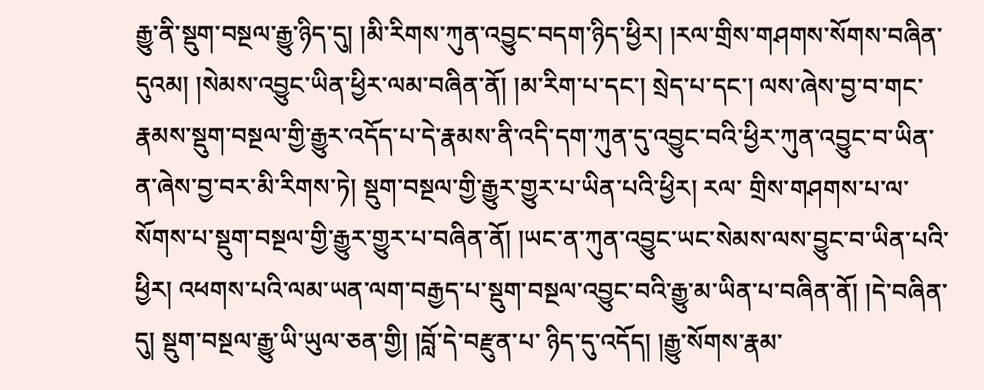རྒྱུ་ནི་སྡུག་བསྔལ་རྒྱུ་ཉིད་དུ། །མི་རིགས་ཀུན་འབྱུང་བདག་ཉིད་ཕྱིར། །རལ་གྲིས་གཤགས་སོགས་བཞིན་ དུའམ། །སེམས་འབྱུང་ཡིན་ཕྱིར་ལམ་བཞིན་ནོ། །མ་རིག་པ་དང་། སྲེད་པ་དང་། ལས་ཞེས་བྱ་བ་གང་རྣམས་སྡུག་བསྔལ་གྱི་རྒྱུར་འདོད་པ་དེ་རྣམས་ནི་འདི་དག་ཀུན་དུ་འབྱུང་བའི་ཕྱིར་ཀུན་འབྱུང་བ་ཡིན་ན་ཞེས་བྱ་བར་མི་རིགས་ཏེ། སྡུག་བསྔལ་གྱི་རྒྱུར་གྱུར་པ་ཡིན་པའི་ཕྱིར། རལ་ གྲིས་གཤགས་པ་ལ་སོགས་པ་སྡུག་བསྔལ་གྱི་རྒྱུར་གྱུར་པ་བཞིན་ནོ། །ཡང་ན་ཀུན་འབྱུང་ཡང་སེམས་ལས་བྱུང་བ་ཡིན་པའི་ཕྱིར། འཕགས་པའི་ལམ་ཡན་ལག་བརྒྱད་པ་སྡུག་བསྔལ་འབྱུང་བའི་རྒྱུ་མ་ཡིན་པ་བཞིན་ནོ། །དེ་བཞིན་དུ། སྡུག་བསྔལ་རྒྱུ་ཡི་ཡུལ་ཅན་གྱི། །བློ་དེ་བརྫུན་པ་ ཉིད་དུ་འདོད། །རྒྱུ་སོགས་རྣམ་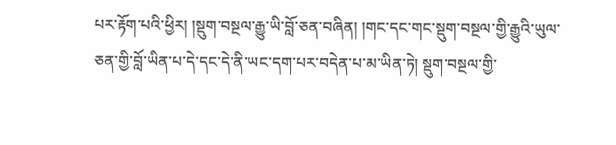པར་རྟོག་པའི་ཕྱིར། །སྡུག་བསྔལ་རྒྱུ་ཡི་བློ་ཅན་བཞིན། །གང་དང་གང་སྡུག་བསྔལ་གྱི་རྒྱུའི་ཡུལ་ཅན་གྱི་བློ་ཡིན་པ་དེ་དང་དེ་ནི་ཡང་དག་པར་བདེན་པ་མ་ཡིན་ཏེ། སྡུག་བསྔལ་གྱི་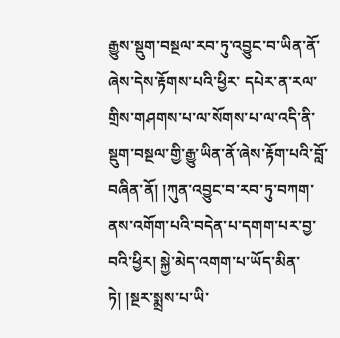རྒྱུས་སྡུག་བསྔལ་རབ་ཏུ་འབྱུང་བ་ཡིན་ནོ་ཞེས་དེས་རྟོགས་པའི་ཕྱིར་ དཔེར་ན་རལ་གྲིས་གཤགས་པ་ལ་སོགས་པ་ལ་འདི་ནི་སྡུག་བསྔལ་གྱི་རྒྱུ་ཡིན་ནོ་ཞེས་རྟོག་པའི་བློ་བཞིན་ནོ། །ཀུན་འབྱུང་བ་རབ་ཏུ་བཀག་ནས་འགོག་པའི་བདེན་པ་དགག་པར་བྱ་བའི་ཕྱིར། སྐྱེ་མེད་འགག་པ་ཡོད་མིན་ཏེ། །སྔར་སྨྲས་པ་ཡི་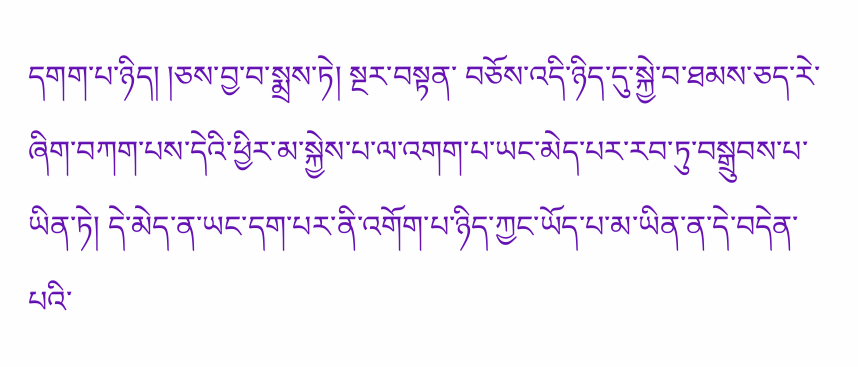དགག་པ་ཉིད། །ཅས་བྱ་བ་སྨྲས་ཏེ། སྔར་བསྟན་ བཅོས་འདི་ཉིད་དུ་སྐྱེ་བ་ཐམས་ཅད་རེ་ཞིག་བཀག་པས་དེའི་ཕྱིར་མ་སྐྱེས་པ་ལ་འགག་པ་ཡང་མེད་པར་རབ་ཏུ་བསྒྲུབས་པ་ཡིན་ཏེ། དེ་མེད་ན་ཡང་དག་པར་ནི་འགོག་པ་ཉིད་ཀྱང་ཡོད་པ་མ་ཡིན་ན་དེ་བདེན་པའི་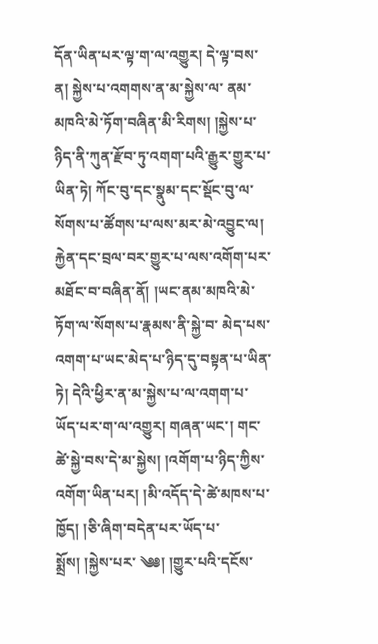དོན་ཡིན་པར་ལྟ་ག་ལ་འགྱུར། དེ་ལྟ་བས་ན། སྐྱེས་པ་འགགས་ན་མ་སྐྱེས་ལ་ ནམ་མཁའི་མེ་ཏོག་བཞིན་མི་རིགས། །སྐྱེས་པ་ཉིད་ནི་ཀུན་རྫོབ་ཏུ་འགག་པའི་རྒྱུར་གྱུར་པ་ཡིན་ཏེ། ཀོང་བུ་དང་སྣུམ་དང་སྡོང་བུ་ལ་སོགས་པ་ཚོགས་པ་ལས་མར་མེ་འབྱུང་ལ། རྐྱེན་དང་བྲལ་བར་གྱུར་པ་ལས་འགོག་པར་མཐོང་བ་བཞིན་ནོ། །ཡང་ནམ་མཁའི་མེ་ཏོག་ལ་སོགས་པ་རྣམས་ནི་སྐྱེ་བ་ མེད་པས་འགག་པ་ཡང་མེད་པ་ཉིད་དུ་བསྟན་པ་ཡིན་ཏེ། དེའི་ཕྱིར་ན་མ་སྐྱེས་པ་ལ་འགག་པ་ཡོད་པར་ག་ལ་འགྱུར། གཞན་ཡང་། གང་ཚེ་སྐྱེ་བས་དེ་མ་སྐྱེས། །འགོག་པ་ཉིད་ཀྱིས་འགོག་ཡིན་པར། །མི་འདོད་དེ་ཚེ་མཁས་པ་ཁྱོད། །ཅི་ཞིག་བདེན་པར་ཡོད་པ་སྨྲོས། །སྐྱེས་པར་ ༄༅། །གྱུར་པའི་དངོས་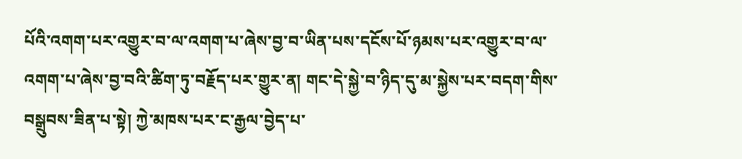པོའི་འགག་པར་འགྱུར་བ་ལ་འགག་པ་ཞེས་བྱ་བ་ཡིན་པས་དངོས་པོ་ཉམས་པར་འགྱུར་བ་ལ་འགག་པ་ཞེས་བྱ་བའི་ཚིག་ཏུ་བརྗོད་པར་གྱུར་ན། གང་དེ་སྐྱེ་བ་ཉིད་དུ་མ་སྐྱེས་པར་བདག་གིས་བསྒྲུབས་ཟིན་པ་སྟེ། ཀྱེ་མཁས་པར་ང་རྒྱལ་བྱེད་པ་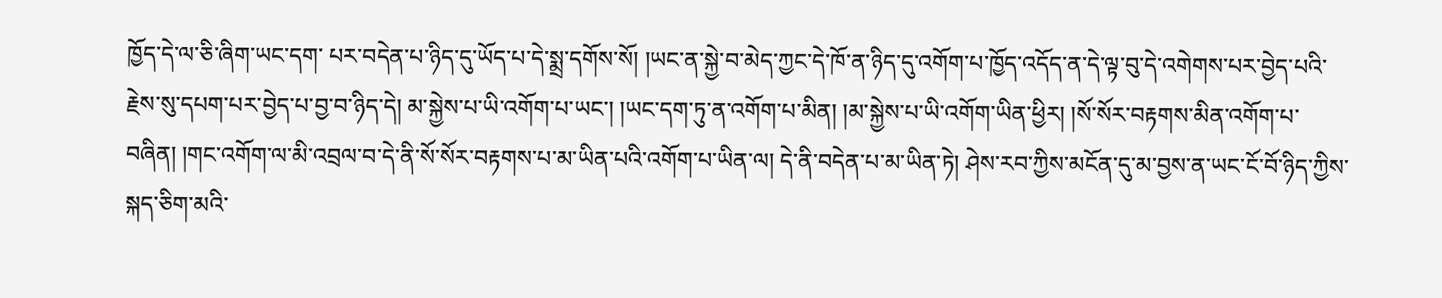ཁྱོད་དེ་ལ་ཅི་ཞིག་ཡང་དག་ པར་བདེན་པ་ཉིད་དུ་ཡོད་པ་དེ་སྨྲ་དགོས་སོ། །ཡང་ན་སྐྱེ་བ་མེད་ཀྱང་དེ་ཁོ་ན་ཉིད་དུ་འགོག་པ་ཁྱོད་འདོད་ན་དེ་ལྟ་བུ་དེ་འགེགས་པར་བྱེད་པའི་རྗེས་སུ་དཔག་པར་བྱེད་པ་བྱ་བ་ཉིད་དེ། མ་སྐྱེས་པ་ཡི་འགོག་པ་ཡང་། །ཡང་དག་ཏུ་ན་འགོག་པ་མིན། །མ་སྐྱེས་པ་ཡི་འགོག་ཡིན་ཕྱིར། །སོ་སོར་བརྟགས་མིན་འགོག་པ་ བཞིན། །གང་འགོག་ལ་མི་འབྲལ་བ་དེ་ནི་སོ་སོར་བརྟགས་པ་མ་ཡིན་པའི་འགོག་པ་ཡིན་ལ། དེ་ནི་བདེན་པ་མ་ཡིན་ཏེ། ཤེས་རབ་ཀྱིས་མངོན་དུ་མ་བྱས་ན་ཡང་ངོ་བོ་ཉིད་ཀྱིས་སྐད་ཅིག་མའི་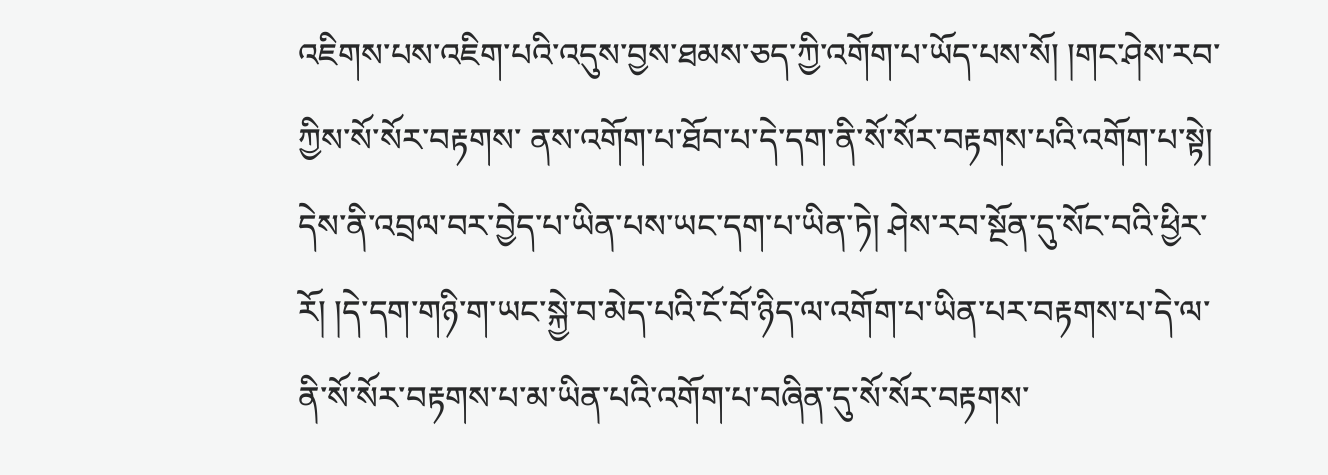འཇིགས་པས་འཇིག་པའི་འདུས་བྱས་ཐམས་ཅད་ཀྱི་འགོག་པ་ཡོད་པས་སོ། །གང་ཤེས་རབ་ཀྱིས་སོ་སོར་བརྟགས་ ནས་འགོག་པ་ཐོབ་པ་དེ་དག་ནི་སོ་སོར་བརྟགས་པའི་འགོག་པ་སྟེ། དེས་ནི་འབྲལ་བར་བྱེད་པ་ཡིན་པས་ཡང་དག་པ་ཡིན་ཏེ། ཤེས་རབ་སྔོན་དུ་སོང་བའི་ཕྱིར་རོ། །དེ་དག་གཉི་ག་ཡང་སྐྱེ་བ་མེད་པའི་ངོ་བོ་ཉིད་ལ་འགོག་པ་ཡིན་པར་བརྟགས་པ་དེ་ལ་ནི་སོ་སོར་བརྟགས་པ་མ་ཡིན་པའི་འགོག་པ་བཞིན་དུ་སོ་སོར་བརྟགས་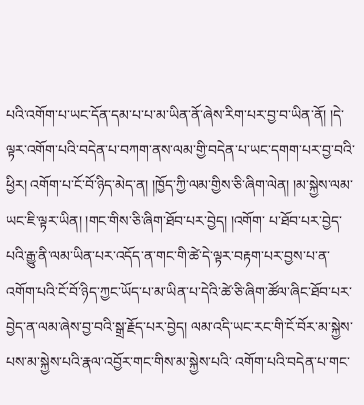པའི་འགོག་པ་ཡང་དོན་དམ་པ་པ་མ་ཡིན་ནོ་ཞེས་རིག་པར་བྱ་བ་ཡིན་ནོ། །དེ་ལྟར་འགོག་པའི་བདེན་པ་བཀག་ནས་ལམ་གྱི་བདེན་པ་ཡང་དགག་པར་བྱ་བའི་ཕྱིར། འགོག་པ་ངོ་བོ་ཉིད་མེད་ན། །ཁྱོད་ཀྱི་ལམ་གྱིས་ཅི་ཞིག་ལེན། །མ་སྐྱེས་ལམ་ཡང་ཇི་ལྟར་ཡིན། །གང་གིས་ཅི་ཞིག་ཐོབ་པར་བྱེད། །འགོག་ པ་ཐོབ་པར་བྱེད་པའི་རྒྱུ་ནི་ལམ་ཡིན་པར་འདོད་ན་གང་གི་ཚེ་དེ་ལྟར་བརྟག་པར་བྱས་པ་ན་འགོག་པའི་ངོ་བོ་ཉིད་ཀྱང་ཡོད་པ་མ་ཡིན་པ་དེའི་ཚེ་ཅི་ཞིག་ཚོལ་ཞིང་ཐོབ་པར་བྱེད་ན་ལམ་ཞེས་བྱ་བའི་སྒྲ་རྗོད་པར་བྱེད། ལམ་འདི་ཡང་རང་གི་ངོ་བོར་མ་སྐྱེས་པས་མ་སྐྱེས་པའི་རྣལ་འབྱོར་གང་གིས་མ་སྐྱེས་པའི་ འགོག་པའི་བདེན་པ་གང་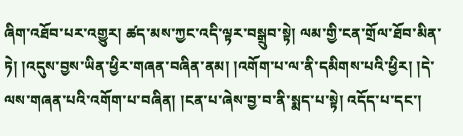ཞིག་འཐོབ་པར་འགྱུར། ཚད་མས་ཀྱང་འདི་ལྟར་བསྒྲུབ་སྟེ། ལམ་གྱི་ངན་གྲོལ་ཐོབ་མིན་ཏེ། །འདུས་བྱས་ཡིན་ཕྱིར་གཞན་བཞིན་ནམ། །འགོག་པ་ལ་ནི་དམིགས་པའི་ཕྱིར། །དེ་ལས་གཞན་པའི་འགོག་པ་བཞིན། །ངན་པ་ཞེས་བྱ་བ་ནི་སྨད་པ་སྟེ། འདོད་པ་དང་།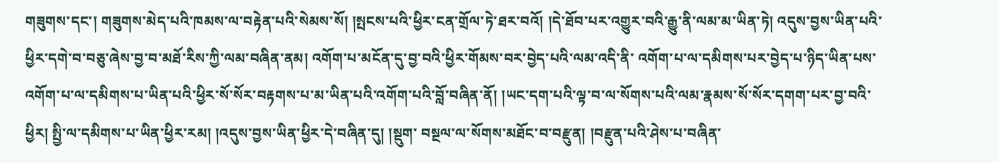གཟུགས་དང་། གཟུགས་མེད་པའི་ཁམས་ལ་བརྟེན་པའི་སེམས་སོ། །སྤངས་པའི་ཕྱིར་ངན་གྲོལ་ཏེ་ཐར་བའོ། །དེ་ཐོབ་པར་འགྱུར་བའི་རྒྱུ་ནི་ལམ་མ་ཡིན་ཏེ། འདུས་བྱས་ཡིན་པའི་ཕྱིར་དགེ་བ་བཅུ་ཞེས་བྱ་བ་མཐོ་རིས་ཀྱི་ལམ་བཞིན་ནམ། འགོག་པ་མངོན་དུ་བྱ་བའི་ཕྱིར་གོམས་བར་བྱེད་པའི་ལམ་འདི་ནི་ འགོག་པ་ལ་དམིགས་པར་བྱེད་པ་ཉིད་ཡིན་པས་འགོག་པ་ལ་དམིགས་པ་ཡིན་པའི་ཕྱིར་སོ་སོར་བརྟགས་པ་མ་ཡིན་པའི་འགོག་པའི་བློ་བཞིན་ནོ། །ཡང་དག་པའི་ལྟ་བ་ལ་སོགས་པའི་ལམ་རྣམས་སོ་སོར་དགག་པར་བྱ་བའི་ཕྱིར། སྤྱི་ལ་དམིགས་པ་ཡིན་ཕྱིར་རམ། །འདུས་བྱས་ཡིན་ཕྱིར་དེ་བཞིན་དུ། །སྡུག་ བསྔལ་ལ་སོགས་མཐོང་བ་བརྫུན། །བརྫུན་པའི་ཤེས་པ་བཞིན་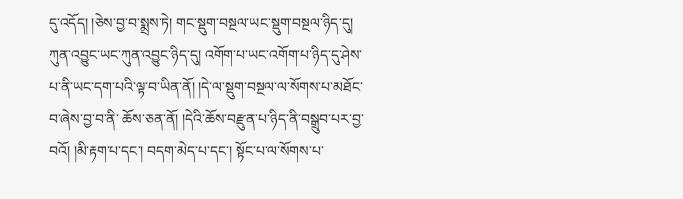དུ་འདོད། །ཅེས་བྱ་བ་སྨྲས་ཏེ། གང་སྡུག་བསྔལ་ཡང་སྡུག་བསྔལ་ཉིད་དུ། ཀུན་འབྱུང་ཡང་ཀུན་འབྱུང་ཉིད་དུ། འགོག་པ་ཡང་འགོག་པ་ཉིད་དུ་ཤེས་པ་ནི་ཡང་དག་པའི་ལྟ་བ་ཡིན་ནོ། །དེ་ལ་སྡུག་བསྔལ་ལ་སོགས་པ་མཐོང་བ་ཞེས་བྱ་བ་ནི་ ཆོས་ཅན་ནོ། །དེའི་ཆོས་བརྫུན་པ་ཉིད་ནི་བསྒྲུབ་པར་བྱ་བའོ། །མི་རྟག་པ་དང་། བདག་མེད་པ་དང་། སྟོང་པ་ལ་སོགས་པ་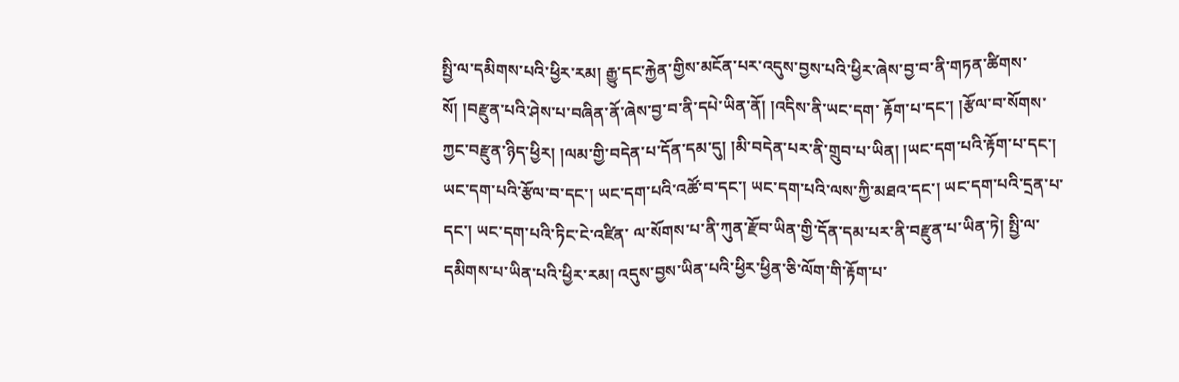སྤྱི་ལ་དམིགས་པའི་ཕྱིར་རམ། རྒྱུ་དང་རྐྱེན་གྱིས་མངོན་པར་འདུས་བྱས་པའི་ཕྱིར་ཞེས་བྱ་བ་ནི་གཏན་ཚིགས་སོ། །བརྫུན་པའི་ཤེས་པ་བཞིན་ནོ་ཞེས་བྱ་བ་ནི་དཔེ་ཡིན་ནོ། །འདིས་ནི་ཡང་དག་ རྟོག་པ་དང་། །རྩོལ་བ་སོགས་ཀྱང་བརྫུན་ཉིད་ཕྱིར། །ལམ་གྱི་བདེན་པ་དོན་དམ་དུ། །མི་བདེན་པར་ནི་གྲུབ་པ་ཡིན། །ཡང་དག་པའི་རྟོག་པ་དང་། ཡང་དག་པའི་རྩོལ་བ་དང་། ཡང་དག་པའི་འཚོ་བ་དང་། ཡང་དག་པའི་ལས་ཀྱི་མཐའ་དང་། ཡང་དག་པའི་དྲན་པ་དང་། ཡང་དག་པའི་ཏིང་ངེ་འཛིན་ ལ་སོགས་པ་ནི་ཀུན་རྫོབ་ཡིན་གྱི་དོན་དམ་པར་ནི་བརྫུན་པ་ཡིན་ཏེ། སྤྱི་ལ་དམིགས་པ་ཡིན་པའི་ཕྱིར་རམ། འདུས་བྱས་ཡིན་པའི་ཕྱིར་ཕྱིན་ཅི་ལོག་གི་རྟོག་པ་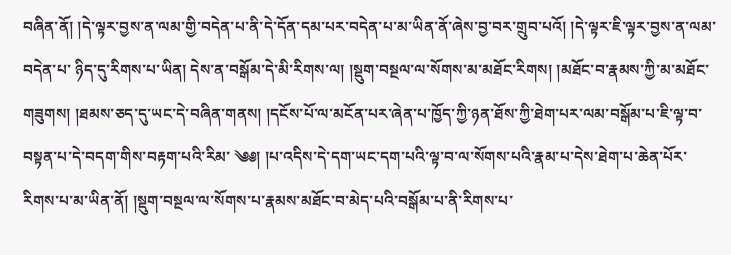བཞིན་ནོ། །དེ་ལྟར་བྱས་ན་ལམ་གྱི་བདེན་པ་ནི་དེ་དོན་དམ་པར་བདེན་པ་མ་ཡིན་ནོ་ཞེས་བྱ་བར་གྲུབ་པའོ། །དེ་ལྟར་ཇི་ལྟར་བྱས་ན་ལམ་བདེན་པ་ ཉིད་དུ་རིགས་པ་ཡིན། དེས་ན་བསྒོམ་དེ་མི་རིགས་ལ། །སྡུག་བསྔལ་ལ་སོགས་མ་མཐོང་རིགས། །མཐོང་བ་རྣམས་ཀྱི་མ་མཐོང་གཟུགས། །ཐམས་ཅད་དུ་ཡང་དེ་བཞིན་གནས། །དངོས་པོ་ལ་མངོན་པར་ཞེན་པ་ཁྱོད་ཀྱི་ཉན་ཐོས་ཀྱི་ཐེག་པར་ལམ་བསྒོམ་པ་ཇི་ལྟ་བ་བསྟན་པ་དེ་བདག་གིས་བརྟག་པའི་རིམ་ ༄༅། །པ་འདིས་དེ་དག་ཡང་དག་པའི་ལྟ་བ་ལ་སོགས་པའི་རྣམ་པ་དེས་ཐེག་པ་ཆེན་པོར་རིགས་པ་མ་ཡིན་ནོ། །སྡུག་བསྔལ་ལ་སོགས་པ་རྣམས་མཐོང་བ་མེད་པའི་བསྒོམ་པ་ནི་རིགས་པ་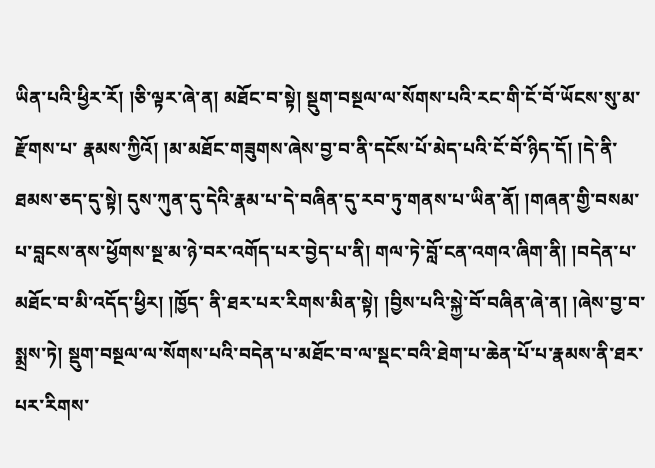ཡིན་པའི་ཕྱིར་རོ། །ཅི་ལྟར་ཞེ་ན། མཐོང་བ་སྟེ། སྡུག་བསྔལ་ལ་སོགས་པའི་རང་གི་ངོ་བོ་ཡོངས་སུ་མ་རྫོགས་པ་ རྣམས་ཀྱིའོ། །མ་མཐོང་གཟུགས་ཞེས་བྱ་བ་ནི་དངོས་པོ་མེད་པའི་ངོ་བོ་ཉིད་དོ། །དེ་ནི་ཐམས་ཅད་དུ་སྟེ། དུས་ཀུན་དུ་དེའི་རྣམ་པ་དེ་བཞིན་དུ་རབ་ཏུ་གནས་པ་ཡིན་ནོ། །གཞན་གྱི་བསམ་པ་བླངས་ནས་ཕྱོགས་སྔ་མ་ཉེ་བར་འགོད་པར་བྱེད་པ་ནི། གལ་ཏེ་བློ་ངན་འགའ་ཞིག་ནི། །བདེན་པ་མཐོང་བ་མི་འདོད་ཕྱིར། །ཁྱོད་ ནི་ཐར་པར་རིགས་མིན་སྟེ། །བྱིས་པའི་སྐྱེ་བོ་བཞིན་ཞེ་ན། །ཞེས་བྱ་བ་སྨྲས་ཏེ། སྡུག་བསྔལ་ལ་སོགས་པའི་བདེན་པ་མཐོང་བ་ལ་སྡང་བའི་ཐེག་པ་ཆེན་པོ་པ་རྣམས་ནི་ཐར་པར་རིགས་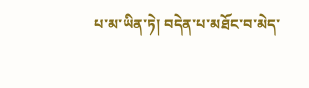པ་མ་ཡིན་ཏེ། བདེན་པ་མཐོང་བ་མེད་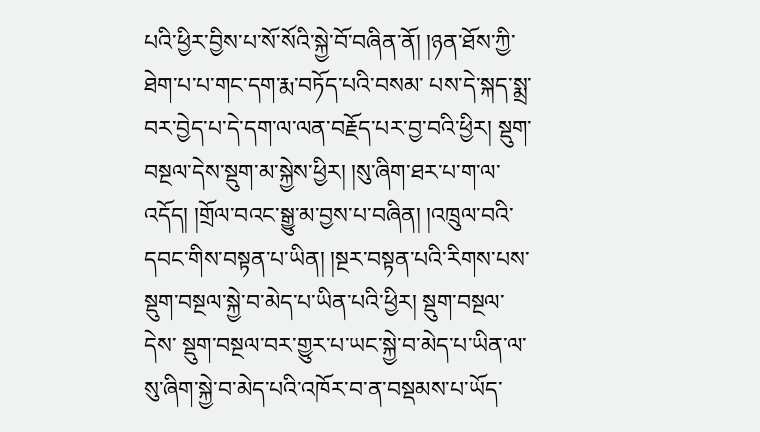པའི་ཕྱིར་བྱིས་པ་སོ་སོའི་སྐྱེ་བོ་བཞིན་ནོ། །ཉན་ཐོས་ཀྱི་ཐེག་པ་པ་གང་དག་རྨ་བཏོད་པའི་བསམ་ པས་དེ་སྐད་སྨྲ་བར་བྱེད་པ་དེ་དག་ལ་ལན་བརྗོད་པར་བྱ་བའི་ཕྱིར། སྡུག་བསྔལ་དེས་སྡུག་མ་སྐྱེས་ཕྱིར། །སུ་ཞིག་ཐར་པ་ག་ལ་འདོད། །གྲོལ་བའང་སྒྱུ་མ་བྱས་པ་བཞིན། །འཁྲུལ་བའི་དབང་གིས་བསྟན་པ་ཡིན། །སྔར་བསྟན་པའི་རིགས་པས་སྡུག་བསྔལ་སྐྱེ་བ་མེད་པ་ཡིན་པའི་ཕྱིར། སྡུག་བསྔལ་དེས་ སྡུག་བསྔལ་བར་གྱུར་པ་ཡང་སྐྱེ་བ་མེད་པ་ཡིན་ལ་སུ་ཞིག་སྐྱེ་བ་མེད་པའི་འཁོར་བ་ན་བསྡམས་པ་ཡོད་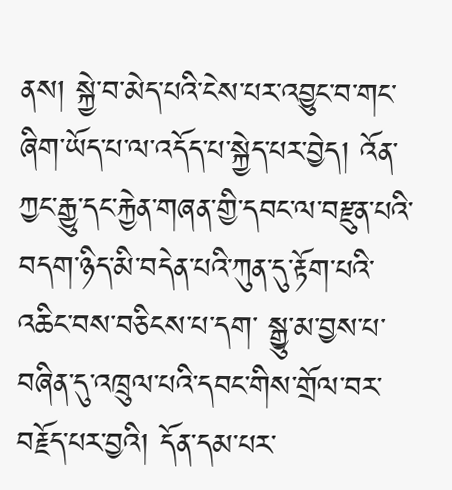ནས། སྐྱེ་བ་མེད་པའི་ངེས་པར་འབྱུང་བ་གང་ཞིག་ཡོད་པ་ལ་འདོད་པ་སྐྱེད་པར་བྱེད། འོན་ཀྱང་རྒྱུ་དང་རྐྱེན་གཞན་གྱི་དབང་ལ་བརྫུན་པའི་བདག་ཉིད་མི་བདེན་པའི་ཀུན་དུ་རྟོག་པའི་འཆིང་བས་བཅིངས་པ་དག་ སྒྱུ་མ་བྱས་པ་བཞིན་དུ་འཁྲུལ་པའི་དབང་གིས་གྲོལ་བར་བརྗོད་པར་བྱའི། དོན་དམ་པར་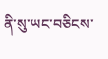ནི་སུ་ཡང་བཅིངས་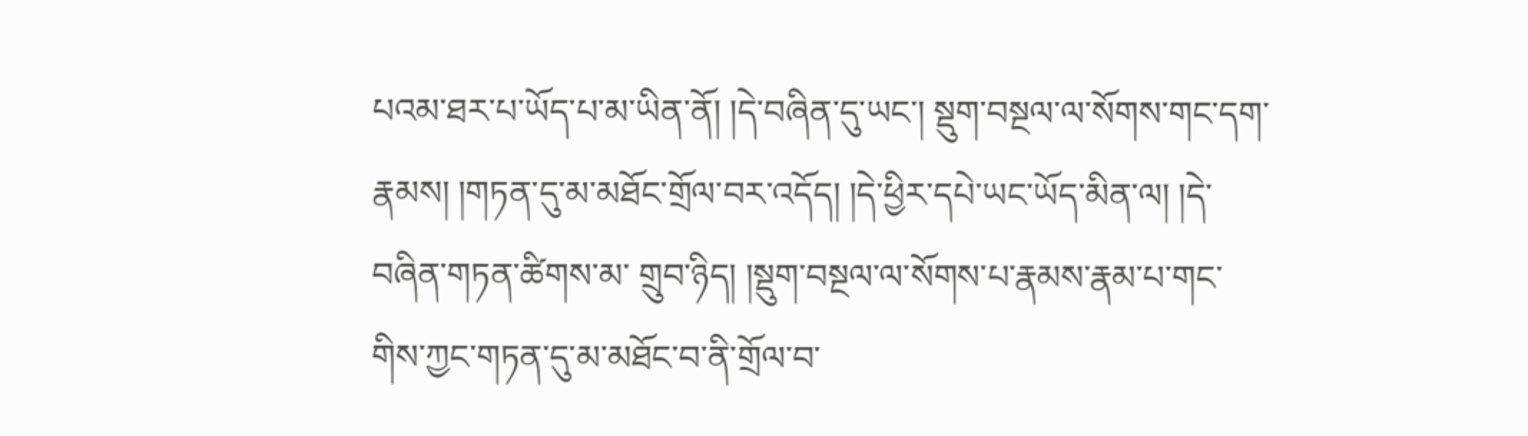པའམ་ཐར་པ་ཡོད་པ་མ་ཡིན་ནོ། །དེ་བཞིན་དུ་ཡང་། སྡུག་བསྔལ་ལ་སོགས་གང་དག་རྣམས། །གཏན་དུ་མ་མཐོང་གྲོལ་བར་འདོད། །དེ་ཕྱིར་དཔེ་ཡང་ཡོད་མིན་ལ། །དེ་བཞིན་གཏན་ཚིགས་མ་ གྲུབ་ཉིད། །སྡུག་བསྔལ་ལ་སོགས་པ་རྣམས་རྣམ་པ་གང་གིས་ཀྱང་གཏན་དུ་མ་མཐོང་བ་ནི་གྲོལ་བ་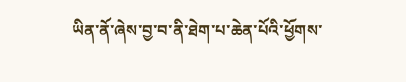ཡིན་ནོ་ཞེས་བྱ་བ་ནི་ཐེག་པ་ཆེན་པོའི་ཕྱོགས་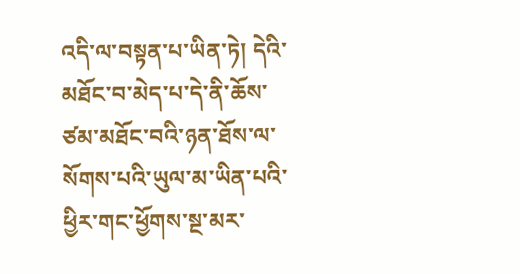འདི་ལ་བསྟན་པ་ཡིན་ཏེ། དེའི་མཐོང་བ་མེད་པ་དེ་ནི་ཆོས་ཙམ་མཐོང་བའི་ཉན་ཐོས་ལ་སོགས་པའི་ཡུལ་མ་ཡིན་པའི་ཕྱིར་གང་ཕྱོགས་སྔ་མར་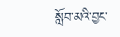སློབ་མའི་བྱང་